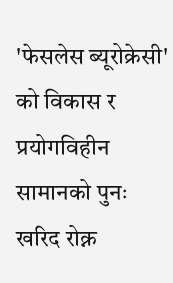'फेसलेस ब्यूरोक्रेसी' को विकास र प्रयोगविहीन सामानको पुनः खरिद रोक्न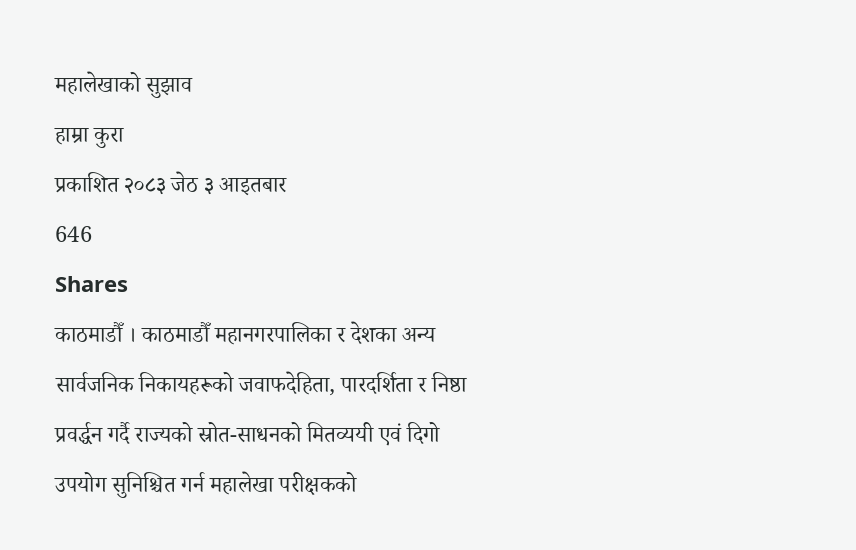महालेखाको सुझाव
हाम्रा कुरा
प्रकाशित २०८३ जेठ ३ आइतबार
646
Shares
काठमाडौँ । काठमाडौँ महानगरपालिका र देशका अन्य सार्वजनिक निकायहरूको जवाफदेहिता, पारदर्शिता र निष्ठा प्रवर्द्धन गर्दै राज्यको स्रोत-साधनको मितव्ययी एवं दिगो उपयोग सुनिश्चित गर्न महालेखा परीक्षकको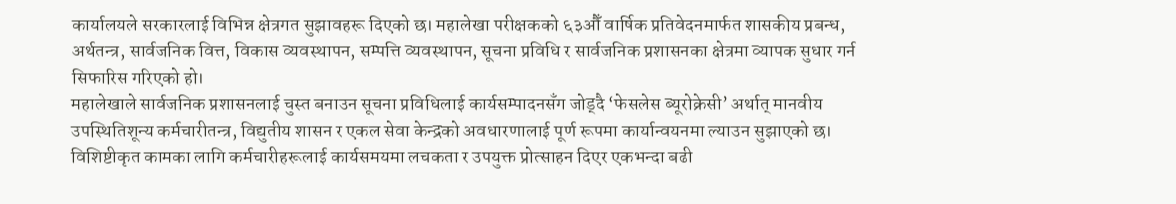कार्यालयले सरकारलाई विभिन्न क्षेत्रगत सुझावहरू दिएको छ। महालेखा परीक्षकको ६३औँ वार्षिक प्रतिवेदनमार्फत शासकीय प्रबन्ध, अर्थतन्त्र, सार्वजनिक वित्त, विकास व्यवस्थापन, सम्पत्ति व्यवस्थापन, सूचना प्रविधि र सार्वजनिक प्रशासनका क्षेत्रमा व्यापक सुधार गर्न सिफारिस गरिएको हो।
महालेखाले सार्वजनिक प्रशासनलाई चुस्त बनाउन सूचना प्रविधिलाई कार्यसम्पादनसँग जोड्दै ‘फेसलेस ब्यूरोक्रेसी’ अर्थात् मानवीय उपस्थितिशून्य कर्मचारीतन्त्र, विद्युतीय शासन र एकल सेवा केन्द्रको अवधारणालाई पूर्ण रूपमा कार्यान्वयनमा ल्याउन सुझाएको छ। विशिष्टीकृत कामका लागि कर्मचारीहरूलाई कार्यसमयमा लचकता र उपयुक्त प्रोत्साहन दिएर एकभन्दा बढी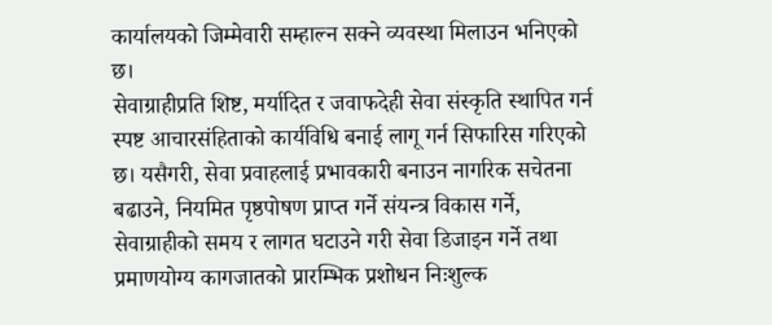कार्यालयको जिम्मेवारी सम्हाल्न सक्ने व्यवस्था मिलाउन भनिएको छ।
सेवाग्राहीप्रति शिष्ट, मर्यादित र जवाफदेही सेवा संस्कृति स्थापित गर्न स्पष्ट आचारसंहिताको कार्यविधि बनाई लागू गर्न सिफारिस गरिएको छ। यसैगरी, सेवा प्रवाहलाई प्रभावकारी बनाउन नागरिक सचेतना बढाउने, नियमित पृष्ठपोषण प्राप्त गर्ने संयन्त्र विकास गर्ने, सेवाग्राहीको समय र लागत घटाउने गरी सेवा डिजाइन गर्ने तथा प्रमाणयोग्य कागजातको प्रारम्भिक प्रशोधन निःशुल्क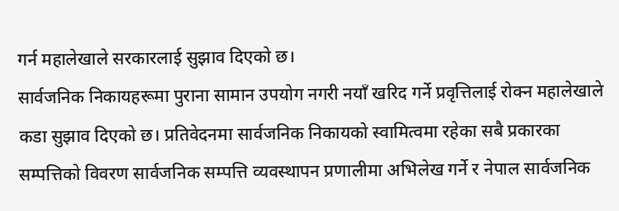गर्न महालेखाले सरकारलाई सुझाव दिएको छ।
सार्वजनिक निकायहरूमा पुराना सामान उपयोग नगरी नयाँ खरिद गर्ने प्रवृत्तिलाई रोक्न महालेखाले कडा सुझाव दिएको छ। प्रतिवेदनमा सार्वजनिक निकायको स्वामित्वमा रहेका सबै प्रकारका सम्पत्तिको विवरण सार्वजनिक सम्पत्ति व्यवस्थापन प्रणालीमा अभिलेख गर्ने र नेपाल सार्वजनिक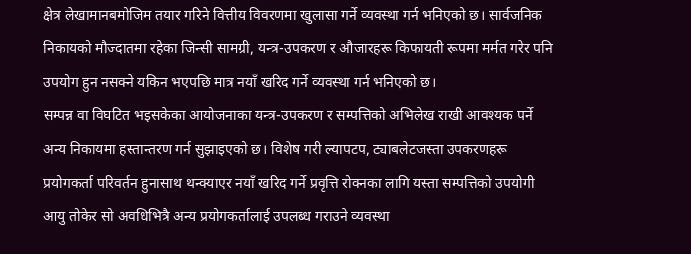क्षेत्र लेखामानबमोजिम तयार गरिने वित्तीय विवरणमा खुलासा गर्ने व्यवस्था गर्न भनिएको छ। सार्वजनिक निकायको मौज्दातमा रहेका जिन्सी सामग्री, यन्त्र-उपकरण र औजारहरू किफायती रूपमा मर्मत गरेर पनि उपयोग हुन नसक्ने यकिन भएपछि मात्र नयाँ खरिद गर्ने व्यवस्था गर्न भनिएको छ।
सम्पन्न वा विघटित भइसकेका आयोजनाका यन्त्र-उपकरण र सम्पत्तिको अभिलेख राखी आवश्यक पर्ने अन्य निकायमा हस्तान्तरण गर्न सुझाइएको छ। विशेष गरी ल्यापटप, ट्याबलेटजस्ता उपकरणहरू प्रयोगकर्ता परिवर्तन हुनासाथ थन्क्याएर नयाँ खरिद गर्ने प्रवृत्ति रोक्नका लागि यस्ता सम्पत्तिको उपयोगी आयु तोकेर सो अवधिभित्रै अन्य प्रयोगकर्तालाई उपलब्ध गराउने व्यवस्था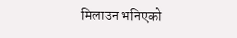मिलाउन भनिएको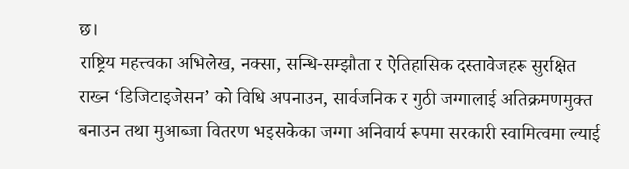छ।
राष्ट्रिय महत्त्वका अभिलेख, नक्सा, सन्धि-सम्झौता र ऐतिहासिक दस्तावेजहरू सुरक्षित राख्न ‘डिजिटाइजेसन’ को विधि अपनाउन, सार्वजनिक र गुठी जग्गालाई अतिक्रमणमुक्त बनाउन तथा मुआब्जा वितरण भइसकेका जग्गा अनिवार्य रूपमा सरकारी स्वामित्वमा ल्याई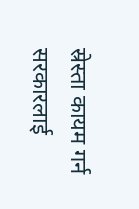स्रेस्ता कायम गर्न सरकारलाई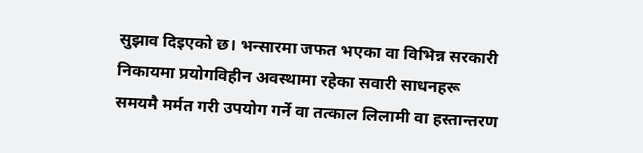सुझाव दिइएको छ। भन्सारमा जफत भएका वा विभिन्न सरकारी निकायमा प्रयोगविहीन अवस्थामा रहेका सवारी साधनहरू समयमै मर्मत गरी उपयोग गर्ने वा तत्काल लिलामी वा हस्तान्तरण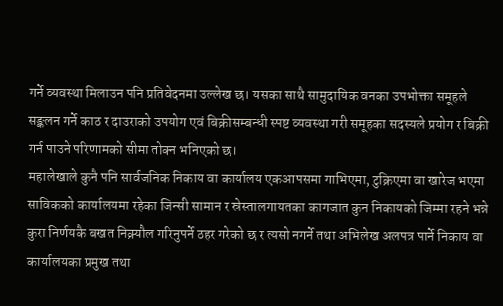गर्ने व्यवस्था मिलाउन पनि प्रतिवेदनमा उल्लेख छ। यसका साथै सामुदायिक वनका उपभोक्ता समूहले सङ्कलन गर्ने काठ र दाउराको उपयोग एवं बिक्रीसम्बन्धी स्पष्ट व्यवस्था गरी समूहका सदस्यले प्रयोग र बिक्री गर्न पाउने परिणामको सीमा तोक्न भनिएको छ।
महालेखाले कुनै पनि सार्वजनिक निकाय वा कार्यालय एकआपसमा गाभिएमा, टुक्रिएमा वा खारेज भएमा साविकको कार्यालयमा रहेका जिन्सी सामान र स्रेस्तालगायतका कागजात कुन निकायको जिम्मा रहने भन्ने कुरा निर्णयकै बखत निक्र्यौल गरिनुपर्ने ठहर गरेको छ र त्यसो नगर्ने तथा अभिलेख अलपत्र पार्ने निकाय वा कार्यालयका प्रमुख तथा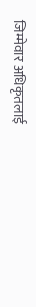जिम्मेवार अधिकृतलाई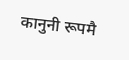कानुनी रूपमै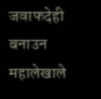जवाफदेही बनाउन महालेखाले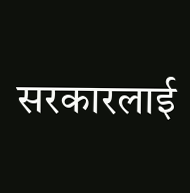सरकारलाई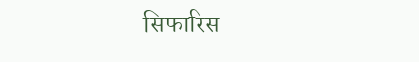सिफारिस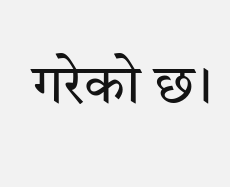गरेको छ।